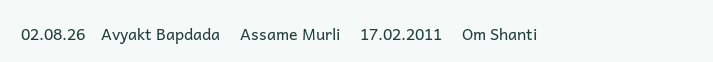02.08.26    Avyakt Bapdada     Assame Murli     17.02.2011     Om Shanti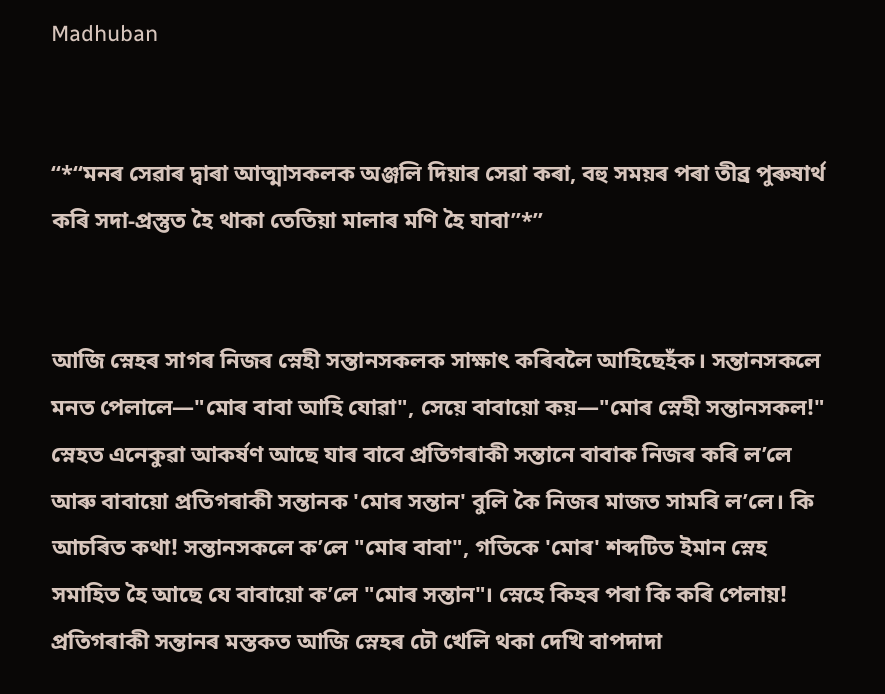Madhuban


“*“মনৰ সেৱাৰ দ্বাৰা আত্মাসকলক অঞ্জলি দিয়াৰ সেৱা কৰা, বহু সময়ৰ পৰা তীব্র পুৰুষার্থ কৰি সদা-প্ৰস্তুত হৈ থাকা তেতিয়া মালাৰ মণি হৈ যাবা”*”


আজি স্নেহৰ সাগৰ নিজৰ স্নেহী সন্তানসকলক সাক্ষাৎ কৰিবলৈ আহিছেহঁক। সন্তানসকলে মনত পেলালে—"মোৰ বাবা আহি যোৱা", সেয়ে বাবায়ো কয়—"মোৰ স্নেহী সন্তানসকল!" স্নেহত এনেকুৱা আকর্ষণ আছে যাৰ বাবে প্ৰতিগৰাকী সন্তানে বাবাক নিজৰ কৰি ল’লে আৰু বাবায়ো প্ৰতিগৰাকী সন্তানক 'মোৰ সন্তান' বুলি কৈ নিজৰ মাজত সামৰি ল’লে। কি আচৰিত কথা! সন্তানসকলে ক’লে "মোৰ বাবা", গতিকে 'মোৰ' শব্দটিত ইমান স্নেহ সমাহিত হৈ আছে যে বাবায়ো ক’লে "মোৰ সন্তান"। স্নেহে কিহৰ পৰা কি কৰি পেলায়! প্ৰতিগৰাকী সন্তানৰ মস্তকত আজি স্নেহৰ ঢৌ খেলি থকা দেখি বাপদাদা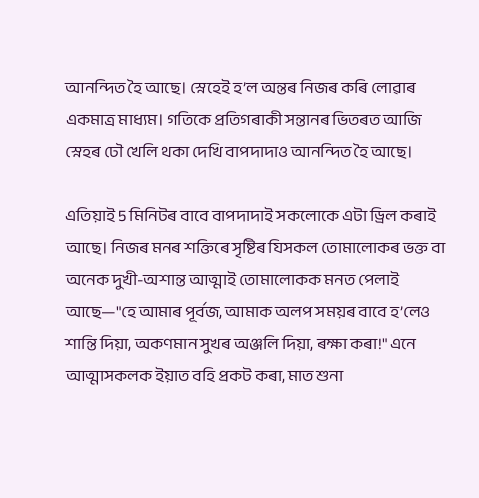আনন্দিত হৈ আছে। স্নেহেই হ’ল অন্তৰ নিজৰ কৰি লোৱাৰ একমাত্ৰ মাধ্যম। গতিকে প্ৰতিগৰাকী সন্তানৰ ভিতৰত আজি স্নেহৰ ঢৌ খেলি থকা দেখি বাপদাদাও আনন্দিত হৈ আছে।

এতিয়াই 5 মিনিটৰ বাবে বাপদাদাই সকলোকে এটা ড্রিল কৰাই আছে। নিজৰ মনৰ শক্তিৰে সৃষ্টিৰ যিসকল তোমালোকৰ ভক্ত বা অনেক দুখী-অশান্ত আত্মাই তোমালোকক মনত পেলাই আছে—"হে আমাৰ পূৰ্বজ, আমাক অলপ সময়ৰ বাবে হ’লেও শান্তি দিয়া, অকণমান সুখৰ অঞ্জলি দিয়া, ৰক্ষা কৰা!" এনে আত্মাসকলক ইয়াত বহি প্ৰকট কৰা, মাত শুনা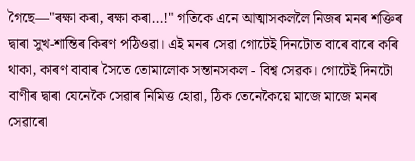গৈছে—"ৰক্ষা কৰা, ৰক্ষা কৰা...!" গতিকে এনে আত্মাসকললৈ নিজৰ মনৰ শক্তিৰ দ্বাৰা সুখ-শান্তিৰ কিৰণ পঠিওৱা। এই মনৰ সেৱা গোটেই দিনটোত বাৰে বাৰে কৰি থাকা, কাৰণ বাবাৰ সৈতে তোমালোক সন্তানসকল - বিশ্ব সেৱক। গোটেই দিনটো বাণীৰ দ্বাৰা যেনেকৈ সেৱাৰ নিমিত্ত হোৱা, ঠিক তেনেকৈয়ে মাজে মাজে মনৰ সেৱাৰো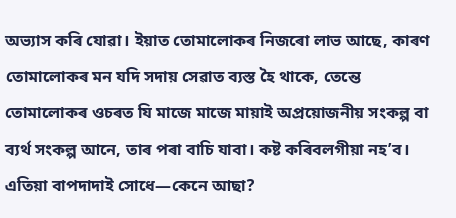অভ্যাস কৰি যোৱা। ইয়াত তোমালোকৰ নিজৰো লাভ আছে, কাৰণ তোমালোকৰ মন যদি সদায় সেৱাত ব্যস্ত হৈ থাকে, তেন্তে তোমালোকৰ ওচৰত যি মাজে মাজে মায়াই অপ্ৰয়োজনীয় সংকল্প বা ব্যৰ্থ সংকল্প আনে, তাৰ পৰা বাচি যাবা। কষ্ট কৰিবলগীয়া নহ’ব। এতিয়া বাপদাদাই সোধে—কেনে আছা?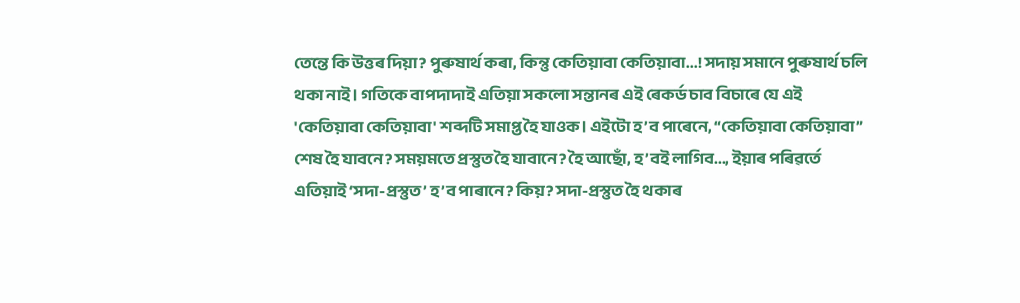তেন্তে কি উত্তৰ দিয়া? পুৰুষাৰ্থ কৰা, কিন্তু কেতিয়াবা কেতিয়াবা...! সদায় সমানে পুৰুষাৰ্থ চলি থকা নাই। গতিকে বাপদাদাই এতিয়া সকলো সন্তানৰ এই ৰেকৰ্ড চাব বিচাৰে যে এই 'কেতিয়াবা কেতিয়াবা' শব্দটি সমাপ্ত হৈ যাওক। এইটো হ’ব পাৰেনে, “কেতিয়াবা কেতিয়াবা” শেষ হৈ যাবনে? সময়মতে প্রস্তুত হৈ যাবানে? হৈ আছোঁ, হ’বই লাগিব..., ইয়াৰ পৰিৱৰ্তে এতিয়াই ‘সদা-প্ৰস্তুত’ হ’ব পাৰানে? কিয়? সদা-প্ৰস্তুত হৈ থকাৰ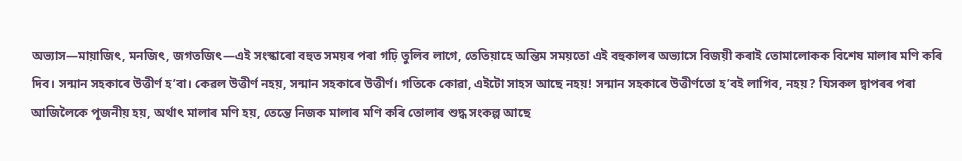অভ্যাস—মায়াজিৎ, মনজিৎ, জগতজিৎ—এই সংস্কাৰো বহুত সময়ৰ পৰা গঢ়ি তুলিব লাগে, তেতিয়াহে অন্তিম সময়তো এই বহুকালৰ অভ্যাসে বিজয়ী কৰাই তোমালোকক বিশেষ মালাৰ মণি কৰি দিব। সন্মান সহকাৰে উত্তীৰ্ণ হ’বা। কেৱল উত্তীৰ্ণ নহয়, সন্মান সহকাৰে উত্তীৰ্ণ। গতিকে কোৱা, এইটো সাহস আছে নহয়! সন্মান সহকাৰে উত্তীৰ্ণতো হ’বই লাগিব, নহয়? যিসকল দ্বাপৰৰ পৰা আজিলৈকে পূজনীয় হয়, অৰ্থাৎ মালাৰ মণি হয়, তেন্তে নিজক মালাৰ মণি কৰি তোলাৰ শুদ্ধ সংকল্প আছে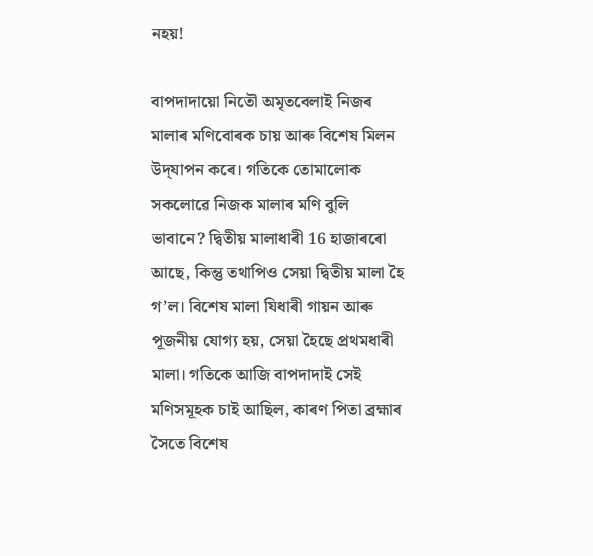নহয়!

বাপদাদায়ো নিতৌ অমৃতবেলাই নিজৰ মালাৰ মণিবোৰক চায় আৰু বিশেষ মিলন উদ্‌যাপন কৰে। গতিকে তোমালোক সকলোৱে নিজক মালাৰ মণি বুলি ভাবানে? দ্বিতীয় মালাধাৰী 16 হাজাৰৰো আছে, কিন্তু তথাপিও সেয়া দ্বিতীয় মালা হৈ গ’ল। বিশেষ মালা যিধাৰী গায়ন আৰু পূজনীয় যোগ্য হয়, সেয়া হৈছে প্ৰথমধাৰী মালা। গতিকে আজি বাপদাদাই সেই মণিসমূহক চাই আছিল, কাৰণ পিতা ব্ৰহ্মাৰ সৈতে বিশেষ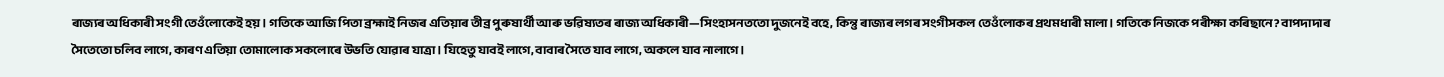ৰাজ্যৰ অধিকাৰী সংগী তেওঁলোকেই হয়। গতিকে আজি পিতা ব্ৰহ্মাই নিজৰ এতিয়াৰ তীব্র পুৰুষার্থী আৰু ভৱিষ্যতৰ ৰাজ্য অধিকাৰী—সিংহাসনততো দুজনেই বহে, কিন্তু ৰাজ্যৰ লগৰ সংগীসকল তেওঁলোকৰ প্ৰথমধাৰী মালা। গতিকে নিজকে পৰীক্ষা কৰিছানে? বাপদাদাৰ সৈতেতো চলিব লাগে, কাৰণ এতিয়া তোমালোক সকলোৰে উভতি যোৱাৰ যাত্ৰা। যিহেতু যাবই লাগে, বাবাৰ সৈতে যাব লাগে, অকলে যাব নালাগে।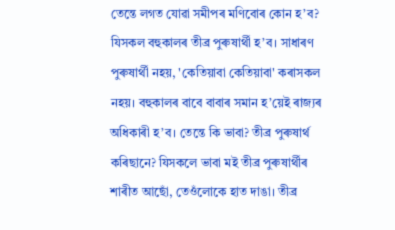তেন্তে লগত যোৱা সমীপৰ মণিবোৰ কোন হ’ব? যিসকল বহুকালৰ তীব্ৰ পুৰুষাৰ্থী হ’ব। সাধাৰণ পুৰুষাৰ্থী নহয়, 'কেতিয়াবা কেতিয়াবা' কৰাসকল নহয়। বহুকালৰ বাবে বাবাৰ সমান হ’য়েই ৰাজ্যৰ অধিকাৰী হ’ব। তেন্তে কি ভাবা? তীব্ৰ পুৰুষাৰ্থ কৰিছানে? যিসকলে ভাবা মই তীব্ৰ পুৰুষাৰ্থীৰ শাৰীত আছোঁ, তেওঁলোকে হাত দাঙা। তীব্ৰ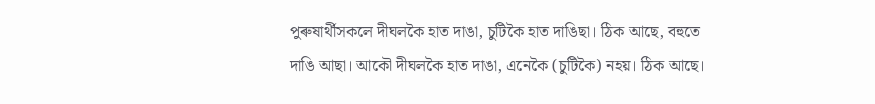পুৰুষাৰ্থীসকলে দীঘলকৈ হাত দাঙা, চুটিকৈ হাত দাঙিছা। ঠিক আছে, বহুতে দাঙি আছা। আকৌ দীঘলকৈ হাত দাঙা, এনেকৈ (চুটিকৈ) নহয়। ঠিক আছে।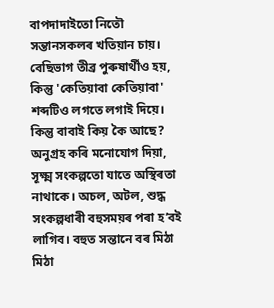বাপদাদাইতো নিতৌ সন্তানসকলৰ খতিয়ান চায়। বেছিভাগ তীব্ৰ পুৰুষাৰ্থীও হয়, কিন্তু 'কেতিয়াবা কেতিয়াবা' শব্দটিও লগতে লগাই দিয়ে। কিন্তু বাবাই কিয় কৈ আছে? অনুগ্ৰহ কৰি মনোযোগ দিয়া, সূক্ষ্ম সংকল্পতো যাতে অস্থিৰতা নাথাকে। অচল, অটল, শুদ্ধ সংকল্পধাৰী বহুসময়ৰ পৰা হ’বই লাগিব। বহুত সন্তানে বৰ মিঠা মিঠা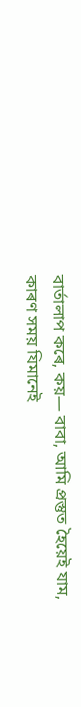বাৰ্তালাপ কৰে, কয়— বাবা, আমি প্ৰস্তুত হৈয়েই যাম, কাৰণ সময় যিমানেই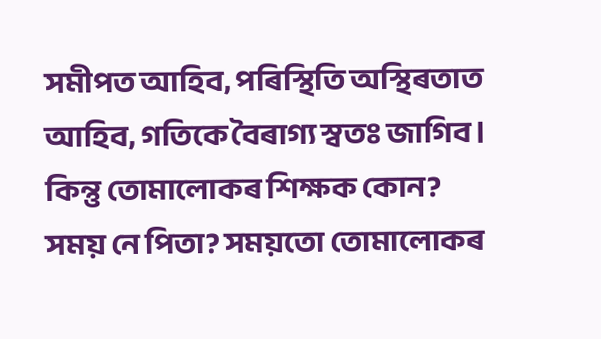সমীপত আহিব, পৰিস্থিতি অস্থিৰতাত আহিব, গতিকে বৈৰাগ্য স্বতঃ জাগিব। কিন্তু তোমালোকৰ শিক্ষক কোন? সময় নে পিতা? সময়তো তোমালোকৰ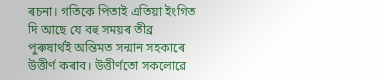ৰচনা। গতিকে পিতাই এতিয়া ইংগিত দি আছে যে বহু সময়ৰ তীব্ৰ পুৰুষাৰ্থই অন্তিমত সন্মান সহকাৰে উত্তীৰ্ণ কৰাব। উত্তীৰ্ণতো সকলোৱে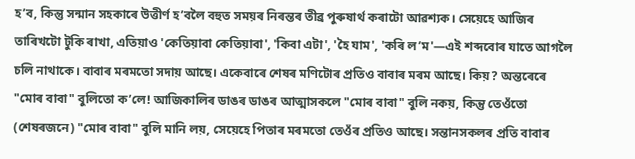হ’ব, কিন্তু সন্মান সহকাৰে উত্তীৰ্ণ হ’বলৈ বহুত সময়ৰ নিৰন্তৰ তীব্ৰ পুৰুষাৰ্থ কৰাটো আৱশ্যক। সেয়েহে আজিৰ তাৰিখটো টুকি ৰাখা, এতিয়াও 'কেতিয়াবা কেতিয়াবা', 'কিবা এটা', 'হৈ যাম', 'কৰি ল’ম'—এই শব্দবোৰ যাতে আগলৈ চলি নাথাকে। বাবাৰ মৰমতো সদায় আছে। একেবাৰে শেষৰ মণিটোৰ প্ৰতিও বাবাৰ মৰম আছে। কিয়? অন্তৰেৰে "মোৰ বাবা" বুলিতো ক’লে! আজিকালিৰ ডাঙৰ ডাঙৰ আত্মাসকলে "মোৰ বাবা" বুলি নকয়, কিন্তু তেওঁতো (শেষৰজনে) "মোৰ বাবা" বুলি মানি লয়, সেয়েহে পিতাৰ মৰমতো তেওঁৰ প্ৰতিও আছে। সন্তানসকলৰ প্ৰতি বাবাৰ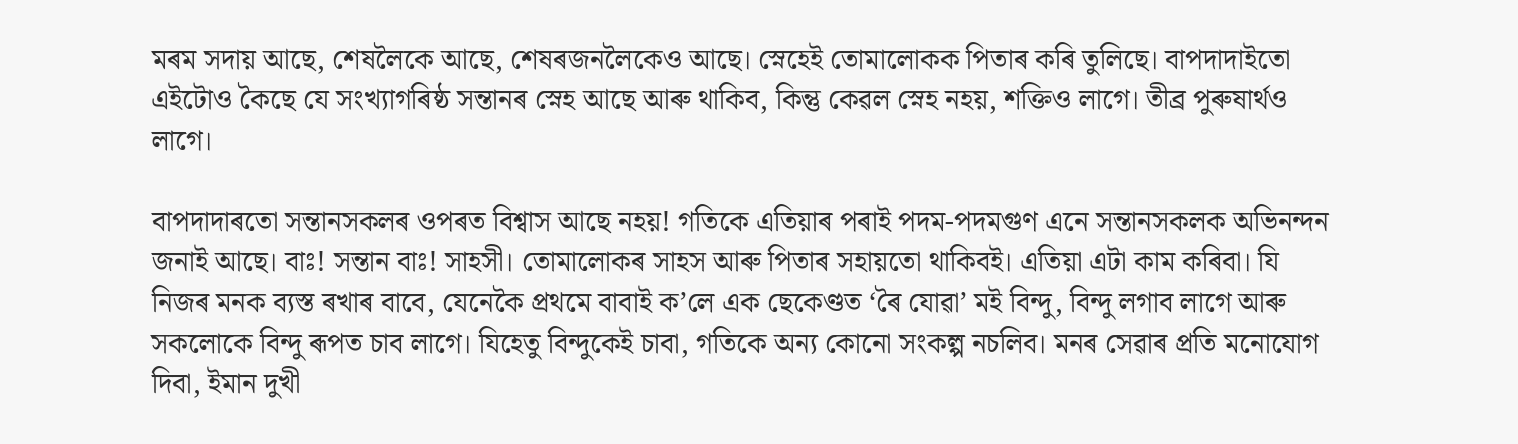মৰম সদায় আছে, শেষলৈকে আছে, শেষৰজনলৈকেও আছে। স্নেহেই তোমালোকক পিতাৰ কৰি তুলিছে। বাপদাদাইতো এইটোও কৈছে যে সংখ্যাগৰিষ্ঠ সন্তানৰ স্নেহ আছে আৰু থাকিব, কিন্তু কেৱল স্নেহ নহয়, শক্তিও লাগে। তীব্ৰ পুৰুষাৰ্থও লাগে।

বাপদাদাৰতো সন্তানসকলৰ ওপৰত বিশ্বাস আছে নহয়! গতিকে এতিয়াৰ পৰাই পদম-পদমগুণ এনে সন্তানসকলক অভিনন্দন জনাই আছে। বাঃ! সন্তান বাঃ! সাহসী। তোমালোকৰ সাহস আৰু পিতাৰ সহায়তো থাকিবই। এতিয়া এটা কাম কৰিবা। যি নিজৰ মনক ব্যস্ত ৰখাৰ বাবে, যেনেকৈ প্ৰথমে বাবাই ক’লে এক ছেকেণ্ডত ‘ৰৈ যোৱা’ মই বিন্দু, বিন্দু লগাব লাগে আৰু সকলোকে বিন্দু ৰূপত চাব লাগে। যিহেতু বিন্দুকেই চাবা, গতিকে অন্য কোনো সংকল্প নচলিব। মনৰ সেৱাৰ প্ৰতি মনোযোগ দিবা, ইমান দুখী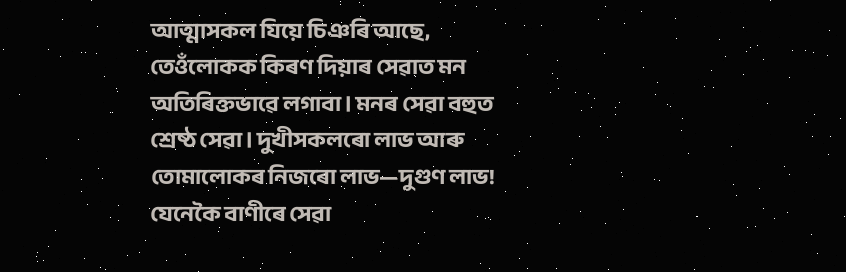আত্মাসকল যিয়ে চিঞৰি আছে, তেওঁলোকক কিৰণ দিয়াৰ সেৱাত মন অতিৰিক্তভাৱে লগাবা। মনৰ সেৱা বহুত শ্ৰেষ্ঠ সেৱা। দুখীসকলৰো লাভ আৰু তোমালোকৰ নিজৰো লাভ—দুগুণ লাভ! যেনেকৈ বাণীৰে সেৱা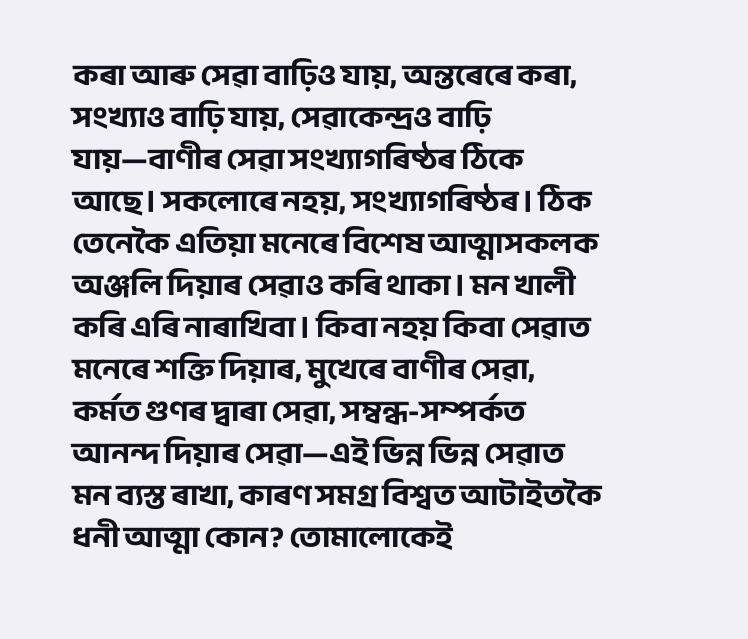কৰা আৰু সেৱা বাঢ়িও যায়, অন্তৰেৰে কৰা, সংখ্যাও বাঢ়ি যায়, সেৱাকেন্দ্ৰও বাঢ়ি যায়—বাণীৰ সেৱা সংখ্যাগৰিষ্ঠৰ ঠিকে আছে। সকলোৰে নহয়, সংখ্যাগৰিষ্ঠৰ। ঠিক তেনেকৈ এতিয়া মনেৰে বিশেষ আত্মাসকলক অঞ্জলি দিয়াৰ সেৱাও কৰি থাকা। মন খালী কৰি এৰি নাৰাখিবা। কিবা নহয় কিবা সেৱাত মনেৰে শক্তি দিয়াৰ, মুখেৰে বাণীৰ সেৱা, কৰ্মত গুণৰ দ্বাৰা সেৱা, সম্বন্ধ-সম্পৰ্কত আনন্দ দিয়াৰ সেৱা—এই ভিন্ন ভিন্ন সেৱাত মন ব্যস্ত ৰাখা, কাৰণ সমগ্ৰ বিশ্বত আটাইতকৈ ধনী আত্মা কোন? তোমালোকেই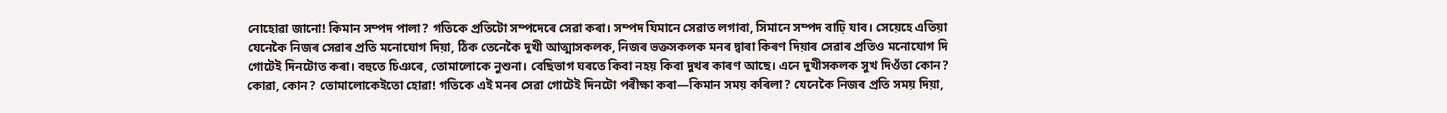নোহোৱা জানো! কিমান সম্পদ পালা? গতিকে প্ৰতিটো সম্পদেৰে সেৱা কৰা। সম্পদ যিমানে সেৱাত লগাবা, সিমানে সম্পদ বাঢ়ি যাব। সেয়েহে এতিয়া যেনেকৈ নিজৰ সেৱাৰ প্ৰতি মনোযোগ দিয়া, ঠিক তেনেকৈ দুখী আত্মাসকলক, নিজৰ ভক্তসকলক মনৰ দ্বাৰা কিৰণ দিয়াৰ সেৱাৰ প্ৰতিও মনোযোগ দি গোটেই দিনটোত কৰা। বহুতে চিঞৰে, তোমালোকে নুশুনা। বেছিভাগ ঘৰতে কিবা নহয় কিবা দুখৰ কাৰণ আছে। এনে দুখীসকলক সুখ দিওঁতা কোন? কোৱা, কোন? তোমালোকেইতো হোৱা! গতিকে এই মনৰ সেৱা গোটেই দিনটো পৰীক্ষা কৰা—কিমান সময় কৰিলা? যেনেকৈ নিজৰ প্ৰতি সময় দিয়া,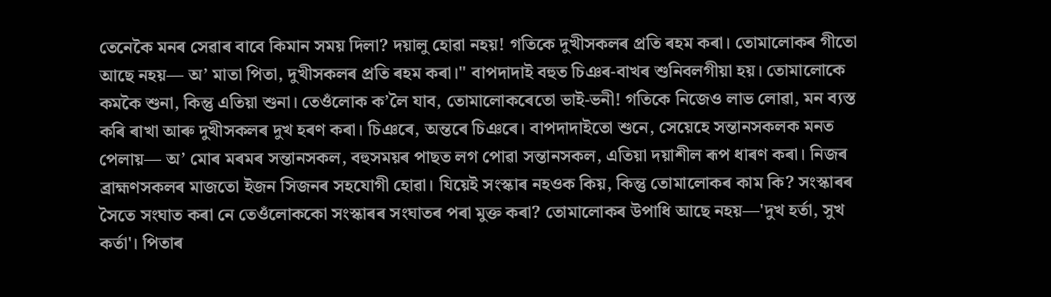তেনেকৈ মনৰ সেৱাৰ বাবে কিমান সময় দিলা? দয়ালু হোৱা নহয়! গতিকে দুখীসকলৰ প্ৰতি ৰহম কৰা। তোমালোকৰ গীতো আছে নহয়— অ’ মাতা পিতা, দুখীসকলৰ প্ৰতি ৰহম কৰা।" বাপদাদাই বহুত চিঞৰ-বাখৰ শুনিবলগীয়া হয়। তোমালোকে কমকৈ শুনা, কিন্তু এতিয়া শুনা। তেওঁলোক ক’লৈ যাব, তোমালোকৰেতো ভাই-ভনী! গতিকে নিজেও লাভ লোৱা, মন ব্যস্ত কৰি ৰাখা আৰু দুখীসকলৰ দুখ হৰণ কৰা। চিঞৰে, অন্তৰে চিঞৰে। বাপদাদাইতো শুনে, সেয়েহে সন্তানসকলক মনত পেলায়— অ’ মোৰ মৰমৰ সন্তানসকল, বহুসময়ৰ পাছত লগ পোৱা সন্তানসকল, এতিয়া দয়াশীল ৰূপ ধাৰণ কৰা। নিজৰ ব্ৰাহ্মণসকলৰ মাজতো ইজন সিজনৰ সহযোগী হোৱা। যিয়েই সংস্কাৰ নহওক কিয়, কিন্তু তোমালোকৰ কাম কি? সংস্কাৰৰ সৈতে সংঘাত কৰা নে তেওঁলোককো সংস্কাৰৰ সংঘাতৰ পৰা মুক্ত কৰা? তোমালোকৰ উপাধি আছে নহয়—'দুখ হৰ্তা, সুখ কৰ্তা'। পিতাৰ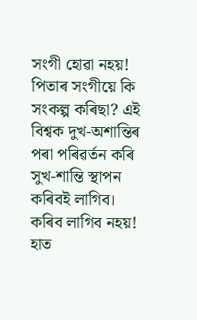সংগী হোৱা নহয়! পিতাৰ সংগীয়ে কি সংকল্প কৰিছা? এই বিশ্বক দুখ-অশান্তিৰ পৰা পৰিৱৰ্তন কৰি সুখ-শান্তি স্থাপন কৰিবই লাগিব। কৰিব লাগিব নহয়! হাত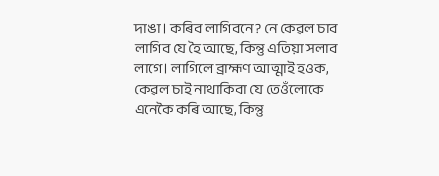দাঙা। কৰিব লাগিবনে? নে কেৱল চাব লাগিব যে হৈ আছে, কিন্তু এতিয়া সলাব লাগে। লাগিলে ব্ৰাহ্মণ আত্মাই হওক, কেৱল চাই নাথাকিবা যে তেওঁলোকে এনেকৈ কৰি আছে, কিন্তু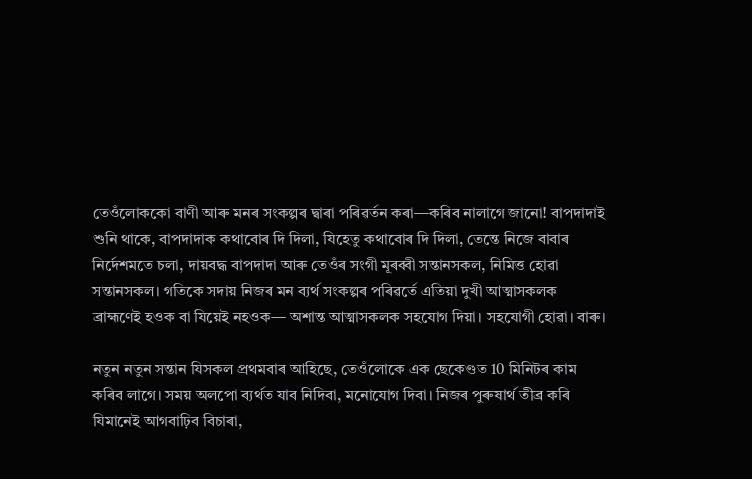তেওঁলোককো বাণী আৰু মনৰ সংকল্পৰ দ্বাৰা পৰিৱৰ্তন কৰা—কৰিব নালাগে জানো! বাপদাদাই শুনি থাকে, বাপদাদাক কথাবোৰ দি দিলা, যিহেতু কথাবোৰ দি দিলা, তেন্তে নিজে বাবাৰ নিৰ্দেশমতে চলা, দায়বদ্ধ বাপদাদা আৰু তেওঁৰ সংগী মূৰব্বী সন্তানসকল, নিমিত্ত হোৱা সন্তানসকল। গতিকে সদায় নিজৰ মন ব্যৰ্থ সংকল্পৰ পৰিৱৰ্তে এতিয়া দুখী আত্মাসকলক ব্ৰাহ্মণেই হওক বা যিয়েই নহওক— অশান্ত আত্মাসকলক সহযোগ দিয়া। সহযোগী হোৱা। বাৰু।

নতুন নতুন সন্তান যিসকল প্ৰথমবাৰ আহিছে, তেওঁলোকে এক ছেকেণ্ডত 10 মিনিটৰ কাম কৰিব লাগে। সময় অলপো ব্যৰ্থত যাব নিদিবা, মনোযোগ দিবা। নিজৰ পুৰুষাৰ্থ তীব্ৰ কৰি যিমানেই আগবাঢ়িব বিচাৰা,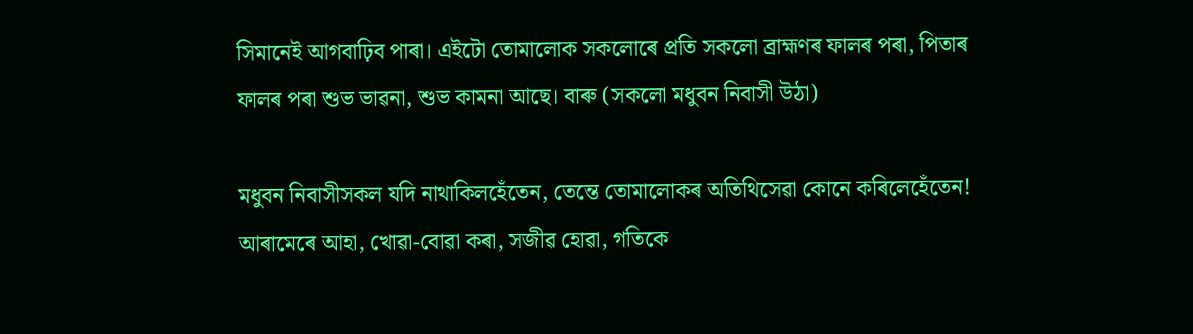সিমানেই আগবাঢ়িব পাৰা। এইটো তোমালোক সকলোৰে প্ৰতি সকলো ব্ৰাহ্মণৰ ফালৰ পৰা, পিতাৰ ফালৰ পৰা শুভ ভাৱনা, শুভ কামনা আছে। বাৰু (সকলো মধুবন নিবাসী উঠা)

মধুবন নিবাসীসকল যদি নাথাকিলহেঁতেন, তেন্তে তোমালোকৰ অতিথিসেৱা কোনে কৰিলেহেঁতেন! আৰামেৰে আহা, খোৱা-বোৱা কৰা, সজীৱ হোৱা, গতিকে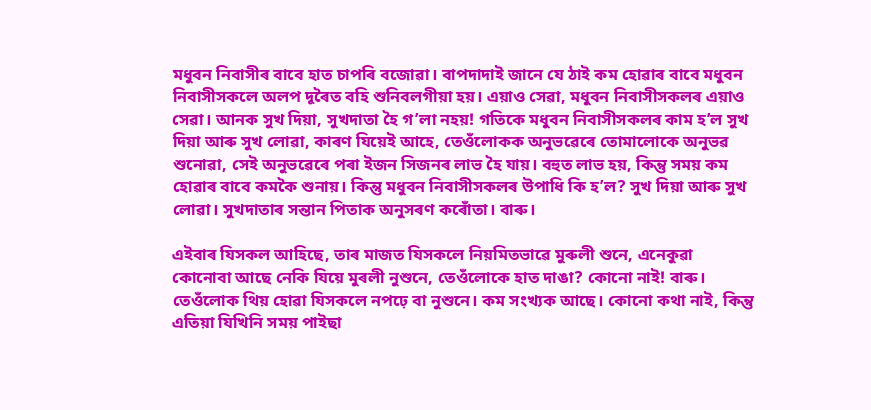মধুবন নিবাসীৰ বাবে হাত চাপৰি বজোৱা। বাপদাদাই জানে যে ঠাই কম হোৱাৰ বাবে মধুবন নিবাসীসকলে অলপ দূৰৈত বহি শুনিবলগীয়া হয়। এয়াও সেৱা, মধুবন নিবাসীসকলৰ এয়াও সেৱা। আনক সুখ দিয়া, সুখদাতা হৈ গ’লা নহয়! গতিকে মধুবন নিবাসীসকলৰ কাম হ’ল সুখ দিয়া আৰু সুখ লোৱা, কাৰণ যিয়েই আহে, তেওঁলোকক অনুভৱেৰে তোমালোকে অনুভৱ শুনোৱা, সেই অনুভৱেৰে পৰা ইজন সিজনৰ লাভ হৈ যায়। বহুত লাভ হয়, কিন্তু সময় কম হোৱাৰ বাবে কমকৈ শুনায়। কিন্তু মধুবন নিবাসীসকলৰ উপাধি কি হ’ল? সুখ দিয়া আৰু সুখ লোৱা। সুখদাতাৰ সন্তান পিতাক অনুসৰণ কৰোঁতা। বাৰু।

এইবাৰ যিসকল আহিছে, তাৰ মাজত যিসকলে নিয়মিতভাৱে মুৰুলী শুনে, এনেকুৱা কোনোবা আছে নেকি যিয়ে মুৰলী নুশুনে, তেওঁলোকে হাত দাঙা? কোনো নাই! বাৰু। তেওঁলোক থিয় হোৱা যিসকলে নপঢ়ে বা নুশুনে। কম সংখ্যক আছে। কোনো কথা নাই, কিন্তু এতিয়া যিখিনি সময় পাইছা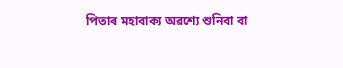পিতাৰ মহাবাক্য অৱশ্যে শুনিবা বা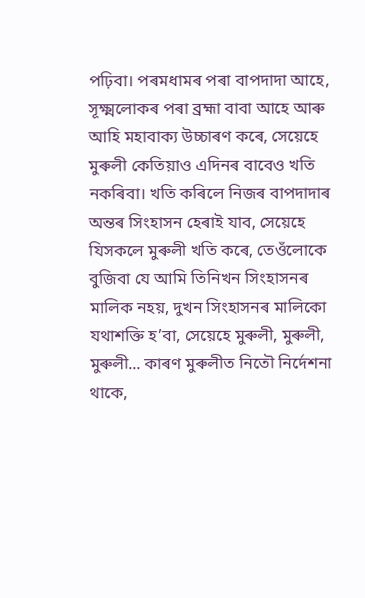পঢ়িবা। পৰমধামৰ পৰা বাপদাদা আহে, সূক্ষ্মলোকৰ পৰা ব্ৰহ্মা বাবা আহে আৰু আহি মহাবাক্য উচ্চাৰণ কৰে, সেয়েহে মুৰুলী কেতিয়াও এদিনৰ বাবেও খতি নকৰিবা। খতি কৰিলে নিজৰ বাপদাদাৰ অন্তৰ সিংহাসন হেৰাই যাব, সেয়েহে যিসকলে মুৰুলী খতি কৰে, তেওঁলোকে বুজিবা যে আমি তিনিখন সিংহাসনৰ মালিক নহয়, দুখন সিংহাসনৰ মালিকো যথাশক্তি হ’বা, সেয়েহে মুৰুলী, মুৰুলী, মুৰুলী... কাৰণ মুৰুলীত নিতৌ নিৰ্দেশনা থাকে,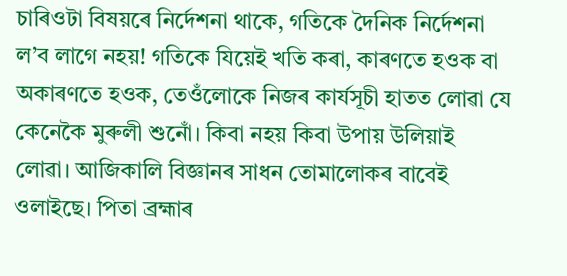চাৰিওটা বিষয়ৰে নিৰ্দেশনা থাকে, গতিকে দৈনিক নিৰ্দেশনা ল’ব লাগে নহয়! গতিকে যিয়েই খতি কৰা, কাৰণতে হওক বা অকাৰণতে হওক, তেওঁলোকে নিজৰ কাৰ্যসূচী হাতত লোৱা যে কেনেকৈ মুৰুলী শুনোঁ। কিবা নহয় কিবা উপায় উলিয়াই লোৱা। আজিকালি বিজ্ঞানৰ সাধন তোমালোকৰ বাবেই ওলাইছে। পিতা ব্ৰহ্মাৰ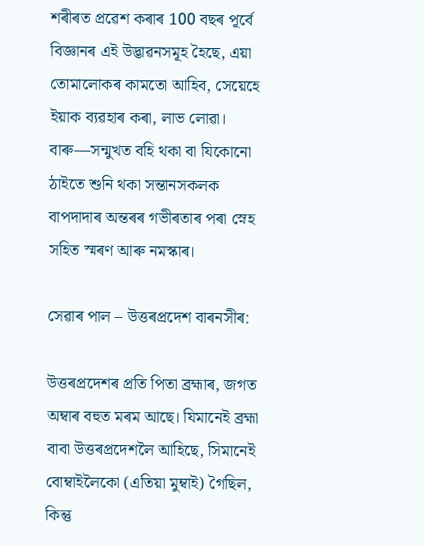শৰীৰত প্ৰৱেশ কৰাৰ 100 বছৰ পূৰ্বে বিজ্ঞানৰ এই উদ্ভাৱনসমূহ হৈছে, এয়া তোমালোকৰ কামতো আহিব, সেয়েহে ইয়াক ব্যৱহাৰ কৰা, লাভ লোৱা। বাৰু—সন্মুখত বহি থকা বা যিকোনো ঠাইতে শুনি থকা সন্তানসকলক বাপদাদাৰ অন্তৰৰ গভীৰতাৰ পৰা স্নেহ সহিত স্মৰণ আৰু নমস্কাৰ।

সেৱাৰ পাল – উত্তৰপ্ৰদেশ বাৰনসীৰ:

উত্তৰপ্ৰদেশৰ প্ৰতি পিতা ব্ৰহ্মাৰ, জগত অম্বাৰ বহুত মৰম আছে। যিমানেই ব্ৰহ্মা বাবা উত্তৰপ্ৰদেশলৈ আহিছে, সিমানেই বোম্বাইলৈকো (এতিয়া মুম্বাই) গৈছিল, কিন্তু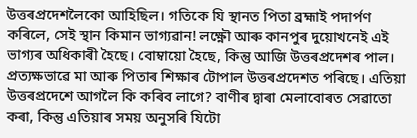উত্তৰপ্ৰদেশলৈকো আহিছিল। গতিকে যি স্থানত পিতা ব্ৰহ্মাই পদাৰ্পণ কৰিলে, সেই স্থান কিমান ভাগ্যৱান! লক্ষ্ণৌ আৰু কানপুৰ দুয়োখনেই এই ভাগ্যৰ অধিকাৰী হৈছে। বোম্বায়ো হৈছে, কিন্তু আজি উত্তৰপ্ৰদেশৰ পাল। প্ৰত্যক্ষভাৱে মা আৰু পিতাৰ শিক্ষাৰ টোপাল উত্তৰপ্ৰদেশত পৰিছে। এতিয়া উত্তৰপ্ৰদেশে আগলৈ কি কৰিব লাগে? বাণীৰ দ্বাৰা মেলাবোৰত সেৱাতো কৰা, কিন্তু এতিয়াৰ সময় অনুসৰি যিটো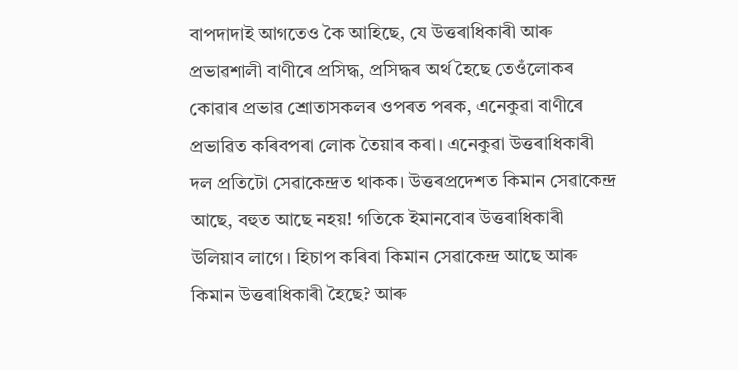বাপদাদাই আগতেও কৈ আহিছে, যে উত্তৰাধিকাৰী আৰু প্ৰভাৱশালী বাণীৰে প্ৰসিদ্ধ, প্ৰসিদ্ধৰ অৰ্থ হৈছে তেওঁলোকৰ কোৱাৰ প্ৰভাৱ শ্ৰোতাসকলৰ ওপৰত পৰক, এনেকুৱা বাণীৰে প্ৰভাৱিত কৰিবপৰা লোক তৈয়াৰ কৰা। এনেকুৱা উত্তৰাধিকাৰী দল প্ৰতিটো সেৱাকেন্দ্ৰত থাকক। উত্তৰপ্ৰদেশত কিমান সেৱাকেন্দ্ৰ আছে, বহুত আছে নহয়! গতিকে ইমানবোৰ উত্তৰাধিকাৰী উলিয়াব লাগে। হিচাপ কৰিবা কিমান সেৱাকেন্দ্ৰ আছে আৰু কিমান উত্তৰাধিকাৰী হৈছে? আৰু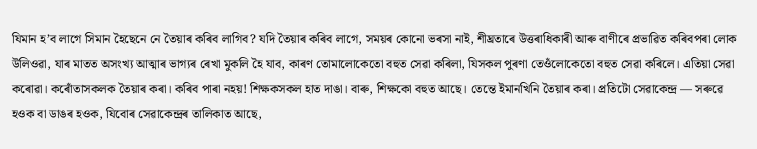যিমান হ’ব লাগে সিমান হৈছেনে নে তৈয়াৰ কৰিব লাগিব? যদি তৈয়াৰ কৰিব লাগে, সময়ৰ কোনো ভৰসা নাই, শীঘ্ৰতাৰে উত্তৰাধিকাৰী আৰু বাণীৰে প্ৰভাৱিত কৰিবপৰা লোক উলিওৱা, যাৰ মাতত অসংখ্য আত্মাৰ ভাগ্যৰ ৰেখা মুকলি হৈ যাব, কাৰণ তোমালোকেতো বহুত সেৱা কৰিলা, যিসকল পুৰণা তেওঁলোকেতো বহুত সেৱা কৰিলে। এতিয়া সেৱা কৰোৱা। কৰোঁতাসকলক তৈয়াৰ কৰা। কৰিব পাৰা নহয়! শিক্ষকসকল হাত দাঙা। বাৰু, শিক্ষকো বহুত আছে। তেন্তে ইমানখিনি তৈয়াৰ কৰা। প্ৰতিটো সেৱাকেন্দ্ৰ — সৰুৱে হওক বা ডাঙৰ হওক, যিবোৰ সেৱাকেন্দ্ৰৰ তালিকাত আছে,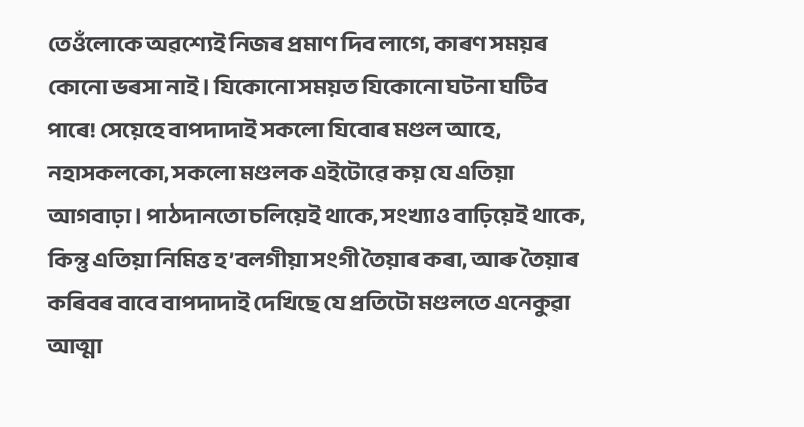তেওঁলোকে অৱশ্যেই নিজৰ প্ৰমাণ দিব লাগে, কাৰণ সময়ৰ কোনো ভৰসা নাই। যিকোনো সময়ত যিকোনো ঘটনা ঘটিব পাৰে! সেয়েহে বাপদাদাই সকলো যিবোৰ মণ্ডল আহে, নহাসকলকো, সকলো মণ্ডলক এইটোৱে কয় যে এতিয়া আগবাঢ়া। পাঠদানতো চলিয়েই থাকে, সংখ্যাও বাঢ়িয়েই থাকে, কিন্তু এতিয়া নিমিত্ত হ’বলগীয়া সংগী তৈয়াৰ কৰা, আৰু তৈয়াৰ কৰিবৰ বাবে বাপদাদাই দেখিছে যে প্ৰতিটো মণ্ডলতে এনেকুৱা আত্মা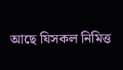আছে যিসকল নিমিত্ত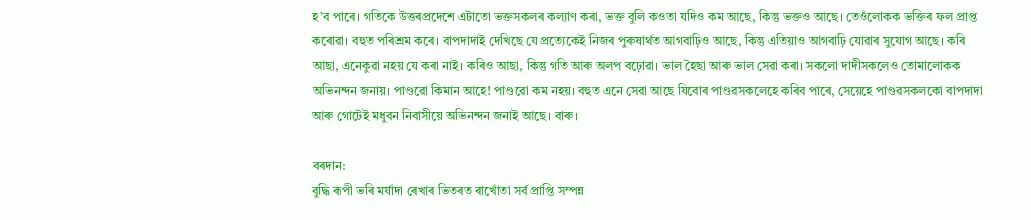হ’ব পাৰে। গতিকে উত্তৰপ্ৰদেশে এটাতো ভক্তসকলৰ কল্যাণ কৰা, ভক্ত বুলি কওতা যদিও কম আছে, কিন্তু ভক্তও আছে। তেওঁলোকক ভক্তিৰ ফল প্ৰাপ্ত কৰোৱা। বহুত পৰিশ্ৰম কৰে। বাপদাদাই দেখিছে যে প্ৰত্যেকেই নিজৰ পুৰুষাৰ্থত আগবাঢ়িও আছে, কিন্তু এতিয়াও আগবাঢ়ি যোৱাৰ সুযোগ আছে। কৰি আছা, এনেকুৱা নহয় যে কৰা নাই। কৰিও আছা, কিন্তু গতি আৰু অলপ বঢ়োৱা। ভাল হৈছা আৰু ভাল সেৱা কৰা। সকলো দাদীসকলেও তোমালোকক অভিনন্দন জনায়। পাণ্ডৱো কিমান আহে! পাণ্ডৱো কম নহয়। বহুত এনে সেৱা আছে যিবোৰ পাণ্ডৱসকলেহে কৰিব পাৰে, সেয়েহে পাণ্ডৱসকলকো বাপদাদা আৰু গোটেই মধুবন নিবাসীয়ে অভিনন্দন জনাই আছে। বাৰু।

বৰদান:
বুদ্ধি ৰূপী ভৰি মৰ্যাদা ৰেখাৰ ভিতৰত ৰাখোঁতা সর্ব প্রাপ্তি সম্পন্ন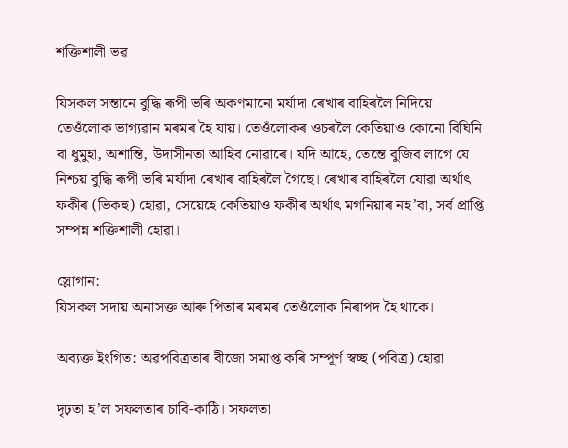শক্তিশালী ভৱ

যিসকল সন্তানে বুদ্ধি ৰূপী ভৰি অকণমানো মৰ্যাদা ৰেখাৰ বাহিৰলৈ নিদিয়ে তেওঁলোক ভাগ্যৱান মৰমৰ হৈ যায়। তেওঁলোকৰ ওচৰলৈ কেতিয়াও কোনো বিঘিনি বা ধুমুহা, অশান্তি, উদাসীনতা আহিব নোৱাৰে। যদি আহে, তেন্তে বুজিব লাগে যে নিশ্চয় বুদ্ধি ৰূপী ভৰি মৰ্যাদা ৰেখাৰ বাহিৰলৈ গৈছে। ৰেখাৰ বাহিৰলৈ যোৱা অৰ্থাৎ ফকীৰ (ভিকহু) হোৱা, সেয়েহে কেতিয়াও ফকীৰ অৰ্থাৎ মগনিয়াৰ নহ’বা, সৰ্ব প্ৰাপ্তি সম্পন্ন শক্তিশালী হোৱা।

স্লোগান:
যিসকল সদায় অনাসক্ত আৰু পিতাৰ মৰমৰ তেওঁলোক নিৰাপদ হৈ থাকে।

অব্যক্ত ইংগিত: অৱপবিত্ৰতাৰ বীজো সমাপ্ত কৰি সম্পূৰ্ণ স্বচ্ছ (পবিত্ৰ) হোৱা

দৃঢ়তা হ’ল সফলতাৰ চাবি-কাঠি। সফলতা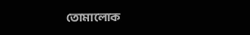তোমালোক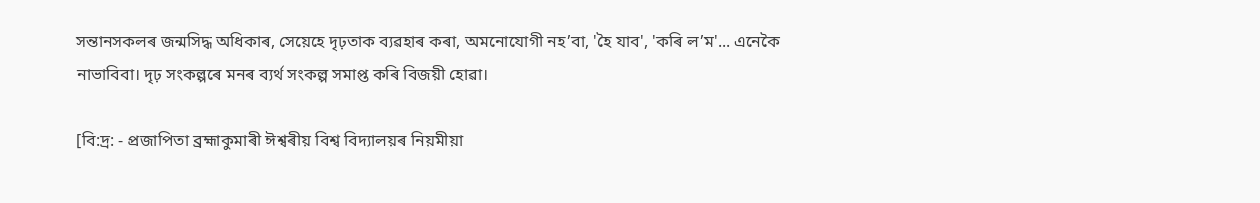সন্তানসকলৰ জন্মসিদ্ধ অধিকাৰ, সেয়েহে দৃঢ়তাক ব্যৱহাৰ কৰা, অমনোযোগী নহ’বা, 'হৈ যাব', 'কৰি ল’ম'... এনেকৈ নাভাবিবা। দৃঢ় সংকল্পৰে মনৰ ব্যৰ্থ সংকল্প সমাপ্ত কৰি বিজয়ী হোৱা।

[বি:দ্ৰ: - প্ৰজাপিতা ব্ৰহ্মাকুমাৰী ঈশ্বৰীয় বিশ্ব বিদ্যালয়ৰ নিয়মীয়া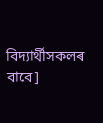বিদ্যাৰ্থীসকলৰ বাবে]